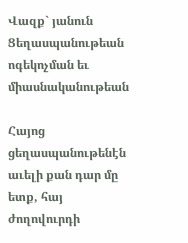Վազք` յանուն Ցեղասպանութեան ոգեկոչման եւ միասնականութեան

Հայոց ցեղասպանութենէն աւելի քան դար մը ետք, հայ ժողովուրդի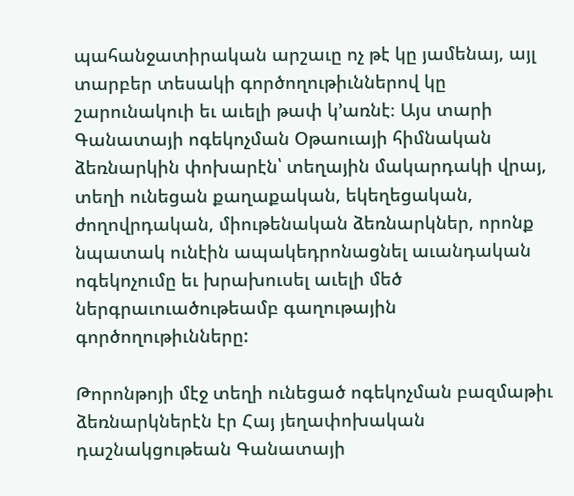պահանջատիրական արշաւը ոչ թէ կը յամենայ, այլ տարբեր տեսակի գործողութիւններով կը շարունակուի եւ աւելի թափ կ’առնէ։ Այս տարի Գանատայի ոգեկոչման Օթաուայի հիմնական ձեռնարկին փոխարէն՝ տեղային մակարդակի վրայ, տեղի ունեցան քաղաքական, եկեղեցական, ժողովրդական, միութենական ձեռնարկներ, որոնք նպատակ ունէին ապակեդրոնացնել աւանդական ոգեկոչումը եւ խրախուսել աւելի մեծ ներգրաւուածութեամբ գաղութային գործողութիւնները:

Թորոնթոյի մէջ տեղի ունեցած ոգեկոչման բազմաթիւ ձեռնարկներէն էր Հայ յեղափոխական դաշնակցութեան Գանատայի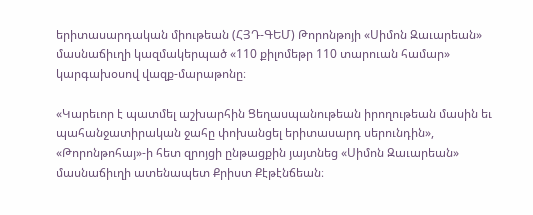երիտասարդական միութեան (ՀՅԴ-ԳԵՄ) Թորոնթոյի «Սիմոն Զաւարեան» մասնաճիւղի կազմակերպած «110 քիլոմեթր 110 տարուան համար» կարգախօսով վազք-մարաթոնը։

«Կարեւոր է պատմել աշխարհին Ցեղասպանութեան իրողութեան մասին եւ պահանջատիրական ջահը փոխանցել երիտասարդ սերունդին», «Թորոնթոհայ»-ի հետ զրոյցի ընթացքին յայտնեց «Սիմոն Զաւարեան» մասնաճիւղի ատենապետ Քրիստ Քէթէնճեան։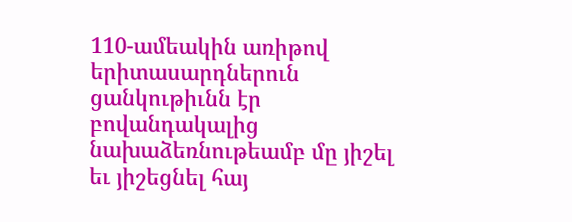110-ամեակին առիթով երիտասարդներուն ցանկութիւնն էր բովանդակալից նախաձեռնութեամբ մը յիշել եւ յիշեցնել հայ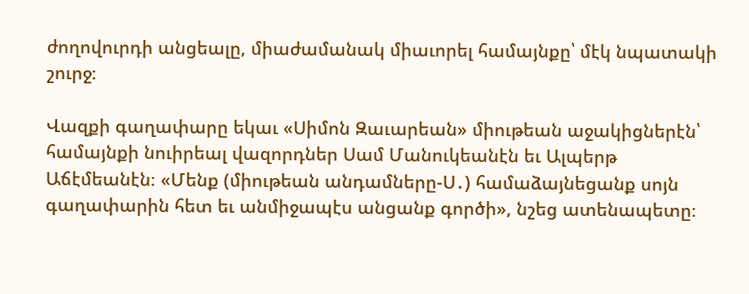ժողովուրդի անցեալը, միաժամանակ միաւորել համայնքը՝ մէկ նպատակի շուրջ։

Վազքի գաղափարը եկաւ «Սիմոն Զաւարեան» միութեան աջակիցներէն՝ համայնքի նուիրեալ վազորդներ Սամ Մանուկեանէն եւ Ալպերթ Աճէմեանէն։ «Մենք (միութեան անդամները-Ս․) համաձայնեցանք սոյն գաղափարին հետ եւ անմիջապէս անցանք գործի», նշեց ատենապետը։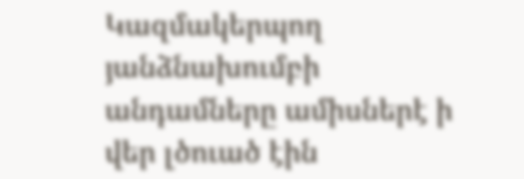Կազմակերպող յանձնախումբի անդամները ամիսներէ ի վեր լծուած էին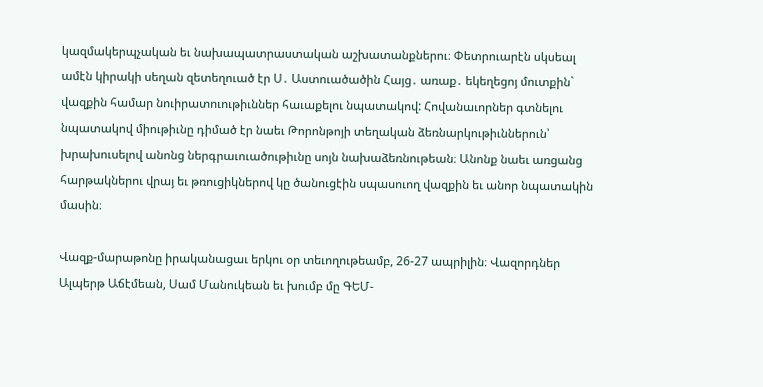կազմակերպչական եւ նախապատրաստական աշխատանքներու։ Փետրուարէն սկսեալ ամէն կիրակի սեղան զետեղուած էր Ս․ Աստուածածին Հայց․ առաք․ եկեղեցոյ մուտքին` վազքին համար նուիրատուութիւններ հաւաքելու նպատակով: Հովանաւորներ գտնելու նպատակով միութիւնը դիմած էր նաեւ Թորոնթոյի տեղական ձեռնարկութիւններուն՝ խրախուսելով անոնց ներգրաւուածութիւնը սոյն նախաձեռնութեան։ Անոնք նաեւ առցանց հարթակներու վրայ եւ թռուցիկներով կը ծանուցէին սպասուող վազքին եւ անոր նպատակին մասին։

Վազք-մարաթոնը իրականացաւ երկու օր տեւողութեամբ, 26-27 ապրիլին։ Վազորդներ Ալպերթ Աճէմեան, Սամ Մանուկեան եւ խումբ մը ԳԵՄ-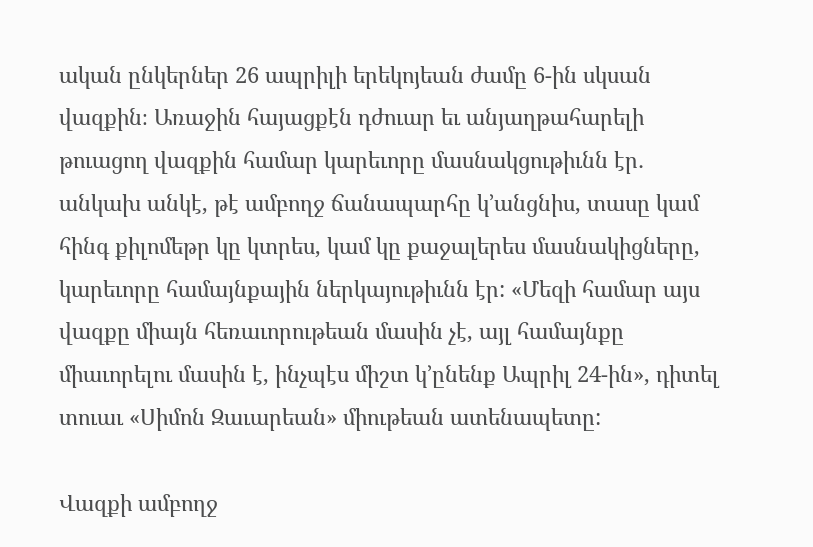ական ընկերներ 26 ապրիլի երեկոյեան ժամը 6-ին սկսան վազքին։ Առաջին հայացքէն դժուար եւ անյաղթահարելի թուացող վազքին համար կարեւորը մասնակցութիւնն էր․ անկախ անկէ, թէ ամբողջ ճանապարհը կ’անցնիս, տասը կամ հինգ քիլոմեթր կը կտրես, կամ կը քաջալերես մասնակիցները, կարեւորը համայնքային ներկայութիւնն էր: «Մեզի համար այս վազքը միայն հեռաւորութեան մասին չէ, այլ համայնքը միաւորելու մասին է, ինչպէս միշտ կ’ընենք Ապրիլ 24-ին», դիտել տուաւ «Սիմոն Զաւարեան» միութեան ատենապետը:

Վազքի ամբողջ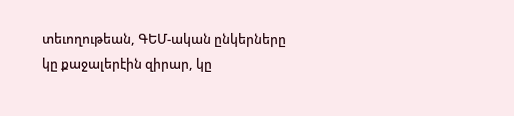տեւողութեան, ԳԵՄ-ական ընկերները կը քաջալերէին զիրար, կը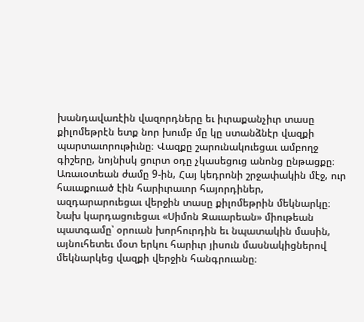խանդավառէին վազորդները եւ իւրաքանչիւր տասը քիլոմեթրէն ետք նոր խումբ մը կը ստանձնէր վազքի պարտաւորութիւնը։ Վազքը շարունակուեցաւ ամբողջ գիշերը, նոյնիսկ ցուրտ օդը չկասեցուց անոնց ընթացքը։ Առաւօտեան ժամը 9-ին, Հայ կեդրոնի շրջափակին մէջ, ուր հաւաքուած էին հարիւրաւոր հայորդիներ, ազդարարուեցաւ վերջին տասը քիլոմեթրին մեկնարկը։ Նախ կարդացուեցաւ «Սիմոն Զաւարեան» միութեան պատգամը՝ օրուան խորհուրդին եւ նպատակին մասին, այնուհետեւ մօտ երկու հարիւր յիսուն մասնակիցներով մեկնարկեց վազքի վերջին հանգրուանը։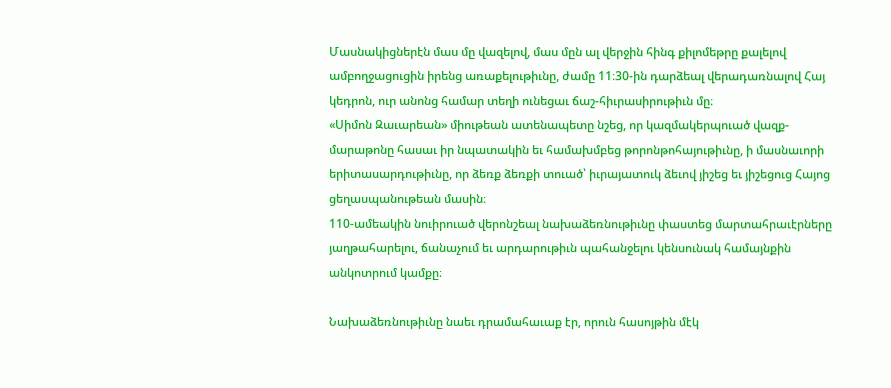Մասնակիցներէն մաս մը վազելով, մաս մըն ալ վերջին հինգ քիլոմեթրը քալելով ամբողջացուցին իրենց առաքելութիւնը, ժամը 11։30-ին դարձեալ վերադառնալով Հայ կեդրոն, ուր անոնց համար տեղի ունեցաւ ճաշ-հիւրասիրութիւն մը։
«Սիմոն Զաւարեան» միութեան ատենապետը նշեց, որ կազմակերպուած վազք-մարաթոնը հասաւ իր նպատակին եւ համախմբեց թորոնթոհայութիւնը, ի մասնաւորի երիտասարդութիւնը, որ ձեռք ձեռքի տուած՝ իւրայատուկ ձեւով յիշեց եւ յիշեցուց Հայոց ցեղասպանութեան մասին։
110-ամեակին նուիրուած վերոնշեալ նախաձեռնութիւնը փաստեց մարտահրաւէրները յաղթահարելու, ճանաչում եւ արդարութիւն պահանջելու կենսունակ համայնքին անկոտրում կամքը։

Նախաձեռնութիւնը նաեւ դրամահաւաք էր, որուն հասոյթին մէկ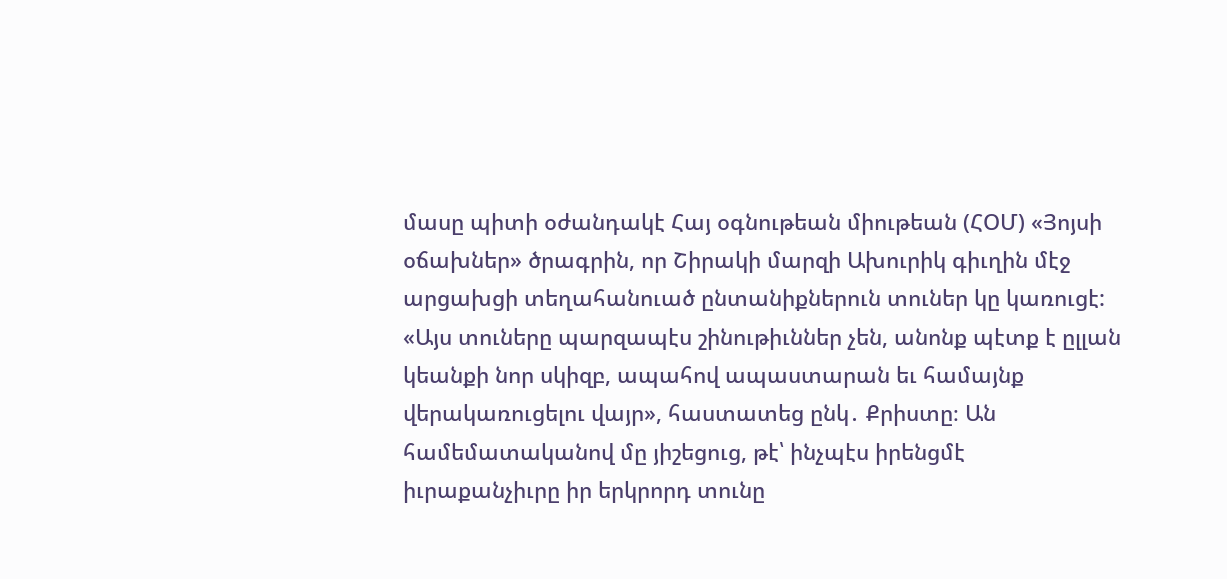մասը պիտի օժանդակէ Հայ օգնութեան միութեան (ՀՕՄ) «Յոյսի օճախներ» ծրագրին, որ Շիրակի մարզի Ախուրիկ գիւղին մէջ արցախցի տեղահանուած ընտանիքներուն տուներ կը կառուցէ: «Այս տուները պարզապէս շինութիւններ չեն, անոնք պէտք է ըլլան կեանքի նոր սկիզբ, ապահով ապաստարան եւ համայնք վերակառուցելու վայր», հաստատեց ընկ․ Քրիստը։ Ան համեմատականով մը յիշեցուց, թէ՝ ինչպէս իրենցմէ իւրաքանչիւրը իր երկրորդ տունը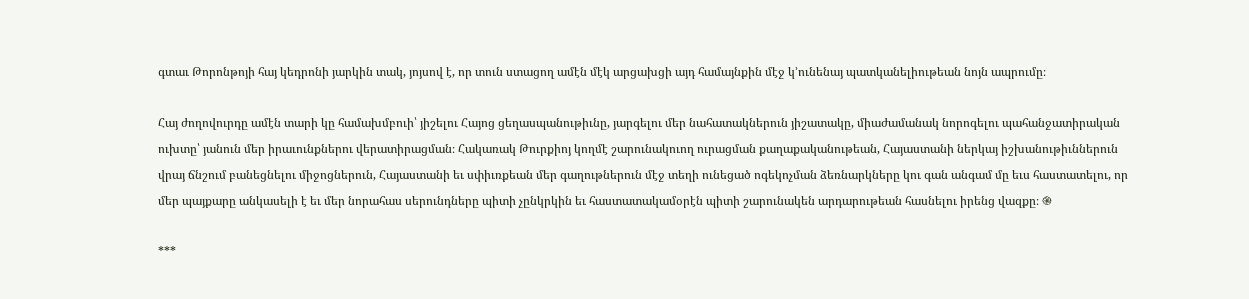գտաւ Թորոնթոյի հայ կեդրոնի յարկին տակ, յոյսով է, որ տուն ստացող ամէն մէկ արցախցի այդ համայնքին մէջ կ’ունենայ պատկանելիութեան նոյն ապրումը։

Հայ ժողովուրդը ամէն տարի կը համախմբուի՝ յիշելու Հայոց ցեղասպանութիւնը, յարգելու մեր նահատակներուն յիշատակը, միաժամանակ նորոգելու պահանջատիրական ուխտը՝ յանուն մեր իրաւունքներու վերատիրացման։ Հակառակ Թուրքիոյ կողմէ շարունակուող ուրացման քաղաքականութեան, Հայաստանի ներկայ իշխանութիւններուն վրայ ճնշում բանեցնելու միջոցներուն, Հայաստանի եւ սփիւռքեան մեր գաղութներուն մէջ տեղի ունեցած ոգեկոչման ձեռնարկները կու գան անգամ մը եւս հաստատելու, որ մեր պայքարը անկասելի է եւ մեր նորահաս սերունդները պիտի չընկրկին եւ հաստատակամօրէն պիտի շարունակեն արդարութեան հասնելու իրենց վազքը։ ֎

***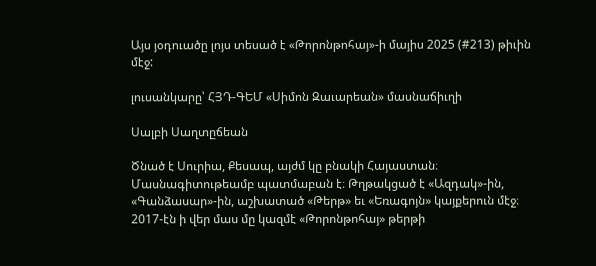Այս յօդուածը լոյս տեսած է «Թորոնթոհայ»-ի մայիս 2025 (#213) թիւին մէջ:

լուսանկարը՝ ՀՅԴ-ԳԵՄ «Սիմոն Զաւարեան» մասնաճիւղի

Սալբի Սաղտըճեան

Ծնած է Սուրիա, Քեսապ, այժմ կը բնակի Հայաստան։ Մասնագիտութեամբ պատմաբան է։ Թղթակցած է «Ազդակ»-ին, «Գանձասար»-ին, աշխատած «Թերթ» եւ «Եռագոյն» կայքերուն մէջ։ 2017-էն ի վեր մաս մը կազմէ «Թորոնթոհայ» թերթի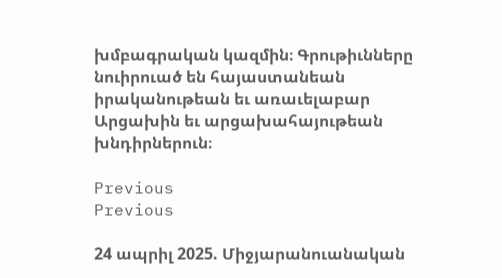խմբագրական կազմին։ Գրութիւնները նուիրուած են հայաստանեան իրականութեան եւ առաւելաբար Արցախին եւ արցախահայութեան խնդիրներուն։

Previous
Previous

24 ապրիլ 2025. Միջյարանուանական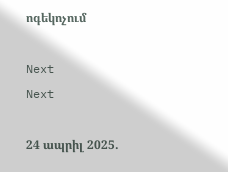ոգեկոչում

Next
Next

24 ապրիլ 2025.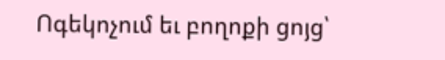Ոգեկոչում եւ բողոքի ցոյց՝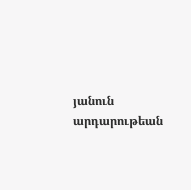յանուն արդարութեան